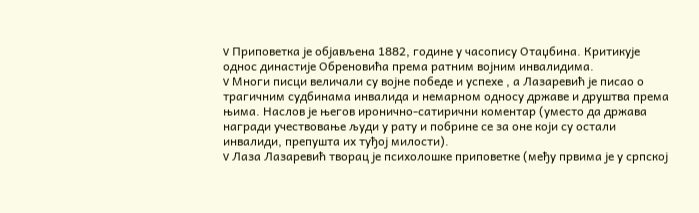v Приповетка је објављена 1882, године у часопису Отаџбина. Критикује однос династије Обреновића према ратним војним инвалидима.
v Многи писци величали су војне победе и успехе , а Лазаревић је писао о трагичним судбинама инвалида и немарном односу државе и друштва према њима. Наслов је његов иронично-сатирични коментар (уместо да држава награди учествовање људи у рату и побрине се за оне који су остали инвалиди, препушта их туђој милости).
v Лаза Лазаревић творац је психолошке приповетке (међу првима је у српској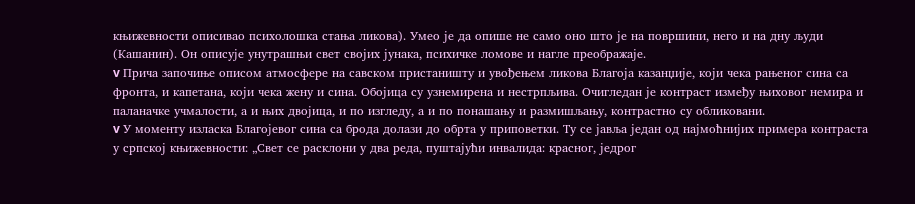књижевности описивао психолошка стања ликова). Умео је да опише не само оно што је на површини, него и на дну људи (Кашанин). Он описује унутрашњи свет својих јунака, психичке ломове и нагле преображаје.
v Прича започиње описом атмосфере на савском пристаништу и увођењем ликова Благоја казанџије, који чека рањеног сина са фронта, и капетана, који чека жену и сина. Обојица су узнемирена и нестрпљива. Очигледан је контраст између њиховог немира и паланачке учмалости, а и њих двојица, и по изгледу, а и по понашању и размишљању, контрастно су обликовани.
v У моменту изласка Благојевог сина са брода долази до обрта у приповетки. Ту се јавља један од најмоћнијих примера контраста у српској књижевности: „Свет се расклони у два реда, пуштајући инвалида: красног, једрог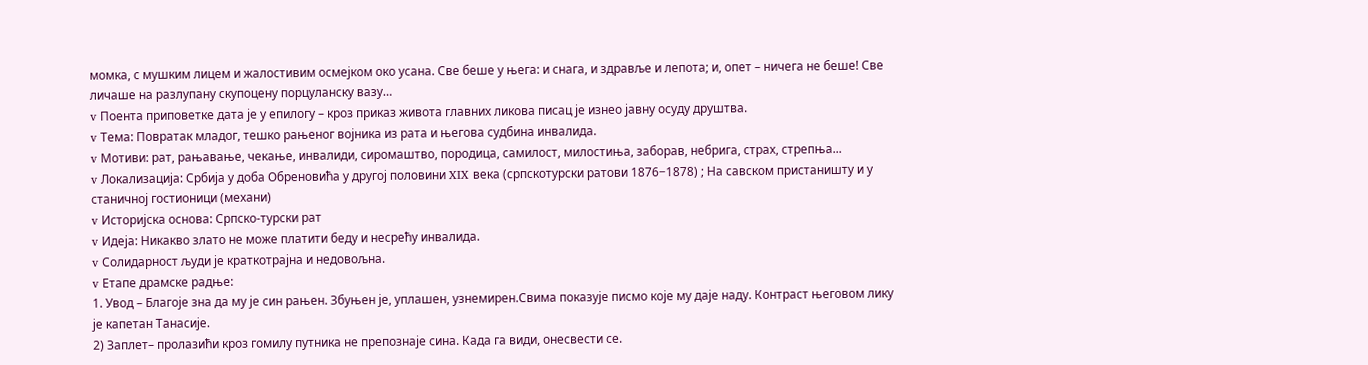момка, с мушким лицем и жалостивим осмејком око усана. Све беше у њега: и снага, и здравље и лепота; и, опет – ничега не беше! Све личаше на разлупану скупоцену порцуланску вазу…
v Поента приповетке дата је у епилогу – кроз приказ живота главних ликова писац је изнео јавну осуду друштва.
v Тема: Повратак младог, тешко рањеног војника из рата и његова судбина инвалида.
v Мотиви: рат, рањавање, чекање, инвалиди, сиромаштво, породица, самилост, милостиња, заборав, небрига, страх, стрепња...
v Локализација: Србија у доба Обреновића у другој половини XIX века (српскотурски ратови 1876−1878) ; На савском пристаништу и у станичној гостионици (механи)
v Историјска основа: Српско-турски рат
v Идеја: Никакво злато не може платити беду и несрећу инвалида.
v Солидарност људи је краткотрајна и недовољна.
v Етапе драмске радње:
1. Увод – Благоје зна да му је син рањен. Збуњен је, уплашен, узнемирен.Свима показује писмо које му даје наду. Контраст његовом лику је капетан Танасије.
2) Заплет– пролазићи кроз гомилу путника не препознаје сина. Када га види, онесвести се.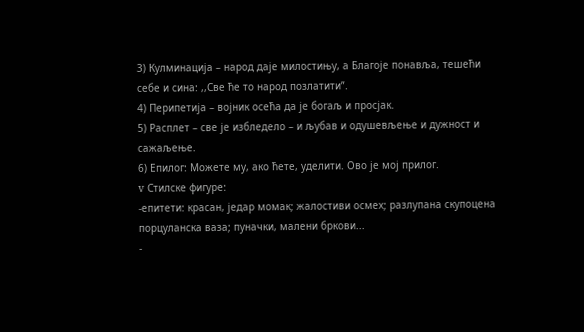3) Кулминација – народ даје милостињу, а Благоје понавља, тешећи себе и сина: ,,Све ће то народ позлатити”.
4) Перипетија – војник осећа да је богаљ и просјак.
5) Расплет – све је избледело – и љубав и одушевљење и дужност и сажаљење.
6) Епилог: Можете му, ако ћете, уделити. Ово је мој прилог.
v Стилске фигуре:
-епитети: красан, једар момак; жалостиви осмех; разлупана скупоцена порцуланска ваза; пуначки, малени бркови...
-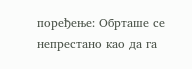поређење: Обрташе се непрестано као да га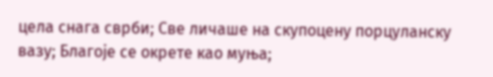цела снага сврби; Све личаше на скупоцену порцуланску вазу; Благоје се окрете као муња;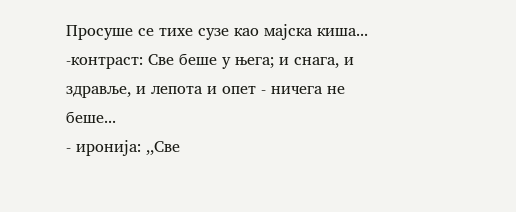Просуше се тихе сузе као мајска киша...
-контраст: Све беше у њега; и снага, и здравље, и лепота и опет - ничега не беше...
- иронија: ,,Све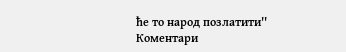ће то народ позлатити''
Коментари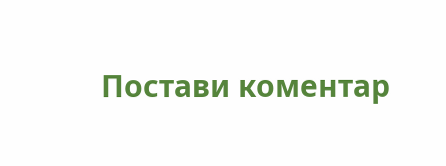Постави коментар